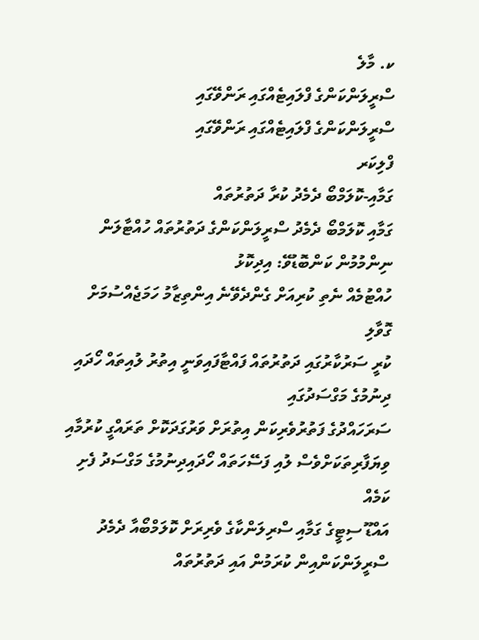ކ. މާލެ
ސްރީލަންކަންގެ ފްލައިޓެއްގައި ރަންވޭގައި
ސްރީލަންކަންގެ ފްލައިޓެއްގައި ރަންވޭގައި
ފްލިކަރ
ގަމާއި-ކޮލަމްބޯ ދެމެދު ކުރާ ދަތުރުތައް
ގަމާއި ކޮލަމްބޯ ދެމެދު ސްރީލަންކަންގެ ދަތުރުތައް ހުއްޓާލަން ނިންމުމުން ކަންބޮޑުވޭ: އިދިކޮޅު
ހުއްޓުމެއް ނެތި ކުރިއަށް ގެންދެވޭނެ އިންތިޒާމު ހަމަޖެއްސުމަށް ގޮވާލި
ކުރީ ސަރުކާރުގައި ދަތުރުތައް ފައްޓާފައިވަނީ އިތުރު ލުއިތައް ހޯދައި ދިނުމުގެ މަގްސަދުގައި
ސަރަހައްދުގެ ފަތުރުވެރިކަން އިތުރަށް ވަރުގަދަކޮށް ތަރައްގީ ކުރުމާއި ވިޔަފާރިތަކަށްވެސް ލުއި ފަސޭހަތައް ހޯދައިދިނުމުގެ މަގްސަދު ފެށި ކަމެއް
އައްޑޫ ސިޓީގެ ގަމާއި ސްރިލަންކާގެ ވެރިރަށް ކޮލަމްބޯއާ ދެމެދު ސްރީލަންކަންއިން ކުރަމުން އައި ދަތުރުތައް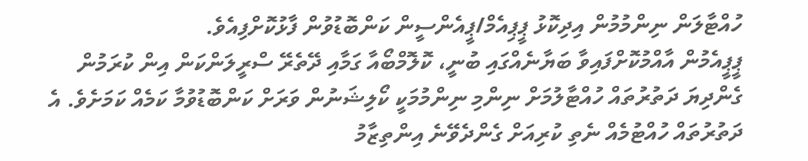ހުއްޓާލަން ނިންމުމުން އިދިކޮޅު ޕީޕިއެމް/ޕީއެންސީން ކަންބޮޑުވުން ފާޅުކޮށްފިއެވެ.
ޕީޕީއެމުން އާއްމުކޮށްފައިވާ ބަޔާނެއްގައި ބުނީ، ކޮލޮމްބޯއާ ގަމާއި ދޭތެރޭ ސްރީލަންކަން އިން ކުރަމުން ގެންދިޔަ ދަތުރުތައް ހުއްޓާލުމަށް ނިންމި ނިންމުމަކީ ކޯލިޝަނުން ވަރަށް ކަންބޮޑުވުމާ ކަމެއް ކަމަށެވެ. އެ ދަތުރުތައް ހުއްޓުމެއް ނެތި ކުރިއަށް ގެންދެވޭނެ އިންތިޒާމު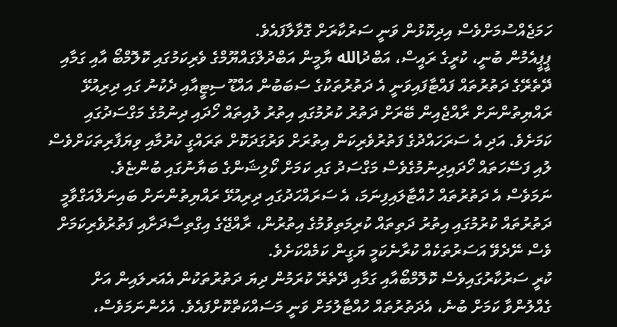ހަމަޖެއްސުމަށްވެސް އިދިކޮޅުން ވަނީ ސަރުކާރަށް ގޮވާލާފައެވެ.
ޕީޕީއެމުން ބުނީ، ކުރީގެ ރައީސް، އަބްދުالله ޔާމީން އަބްދުލްގައްޔޫމްގެ ވެރިކަމުގައި ކޮލޮމްބޯ އާއި ގަމާއި ދޭތެރޭގެ ދަތުރުތައް ފައްޓާފައިވަނީ އެ ދަތުރުތަކުގެ ސަބަބުން އައްޑޫ ސިޓީއާއި ދެކުނު ގައި ދިރިއުޅޭ ރައްޔިތުންނަށް ރާއްޖެއިން ބޭރަށް ދަތުރު ކުރުމުގައި އިތުރު ލުއިތައް ހޯދައި ދިނުމުގެ މަގްސަދުގައި ކަމަށެވެ. އަދި އެ ސަރަހައްދުގެ ފަތުރުވެރިކަން އިތުރަށް ވަރުގަދަކޮށް ތަރައްގީ ކުރުމާއި ވިޔަފާރިތަކަށްވެސް ލުއި ފަސޭހަތައް ހޯދައިދިނުމުގެވެސް މަގްސަދު ގައި ކަމަށް ކޯލިޝަންގެ ބަޔާނުގައި ބުންޏެވެ.
ނަމަވެސް އެ ދަތުރުތައް ހުއްޓާލައިފިނަމަ، އެ ސަރައްހަދުގައި ދިރިއުޅޭ ރައްޔިތުންނަށް ބައިނަލްއަގްވާމީ ދަތުރުތައް ކުރުމުގައި އިތުރު ދަތިތައް ކުރިމަތިވުމުގެ އިތުރުން، ރާއްޖޭގެ އިގްތިސާދަށާއި ފަތުރުވެރިކަމަށް ވެސް ނޭދެވޭ އަސަރުތަކެއް ކުރާނެކަމީ ޔަގީން ކަމެއްކަށެވެ.
ކުރީ ސަރުކާރުގައިވެސް ކޮލޮމްބޯއާއި ގަމާއި ދޭތެރޭ ކުރަމުން ދިޔަ ދަތުރުތަކުން އެއަރލައިން އަށް ގެއްލުންވާ ކަމަށް ބުނެ، އެދަތުރުތައް ހުއްޓާލުމަށް ވަނީ މަސައްކަތްކޮށްފައެވެ. އެހެންނަމަވެސް،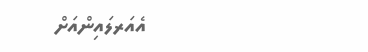އެއަރލައިންއަށް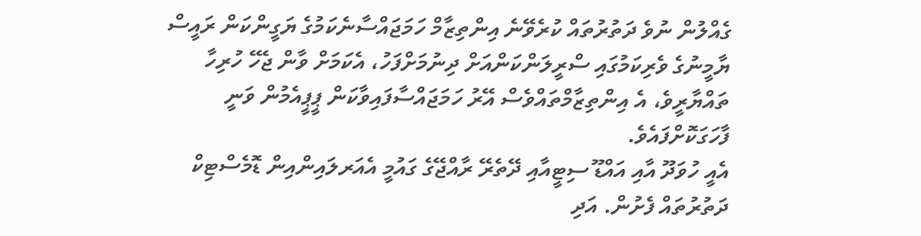ގެއްލުން ނުވެ ދަތުރުތައް ކުރެވޭނެ އިންތިޒާމް ހަމަޖައްސާނެކަމުގެ ޔަގީންކަން ރައީސް ޔާމީނުގެ ވެރިކަމުގައި ސްރީލަންކަންއަށް ދިނުމަށްފަހު، އެކަމަށް ވާން ޖެހޭ ހުރިހާ ތައްޔާރީވެ، އެ އިންތިޒާމްތައްވެސް އޭރު ހަމަޖައްސާފައިވާކަން ޕީޕީއެމުން ވަނީ ފާހަގަކޮށްފައެވެ.
އެއީ ހުވަދޫ އާއި އައްޑޫ ސިޓީއާއި ދޭތެރޭ ރާއްޖޭގެ ގައުމީ އެއަރލައިންއިން ޑޮމެސްޓިކް ދަތުރުތައް ފެށުން. އަދި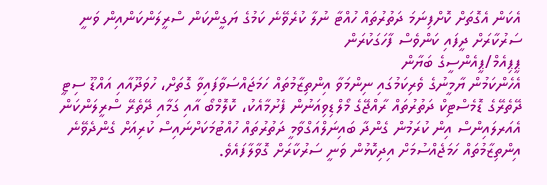އެކަން އެގޮތަށް ކޮށްފިނަމަ ދަތުރުތައް ހުއްޓާ ނުލާ ކުރެވޭނެ ކަމުގެ ޔަގީންކަން ސްރީލަންކަންއިން ވަނީ ސަރުކާރަށް ދީފައި ކަންވެސް ފާހަގަކުރަން
ޕީޕިއެމް/ޕީއެންސީގެ ބަޔާން
އެހެންކަމުން ޔާމީނުގެ ވެރިކަމުގައި ނިންމަވާ އިންތިޒާމުތައް ހަމަޖައްސަވާފައިވާ ގޮތަށް، ހުވަދޫއާއި އައްޑޫ ސިޓީ ދޭތެރޭގެ ޑޮމެސްޓިކް ދަތުރުތައް ރާއްޖޭގެ މޯލްޑިވިއަނުން ފެށުމާއެކު، ކޮލޮމްބޯ އާއި ގަމާއި ދޭތެރޭ ސްރީލަންކަން އެއަރލައިންސް އިން ކުރަމުން ގެންދާ ބައިނަލްއަގްވާމީ ދަތުރުތައް ހުއްޓުމަކަށްނައިސް ކުރިއަށް ގެންދެވޭނެ އިންތިޒާމުތައް ހަމަޖެއްސުމަށް އިދިކޮޅުން ވަނީ ސަރުކާރަށް ގޮވާލާފައެވެ.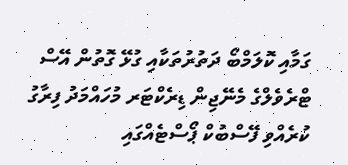ގަމާއި ކޮލަމްބޯ ދަތުރުތަކާއި ގުޅޭ ގޮތުން އޭސް ޓްރެވެލްގެ މެނޭޖިން ޑިރެކްޓަރ މުހައްމަދު ފިރާގު ކުރެއްވި ފޭސްބުކް ޕޯސްޓެއްގައި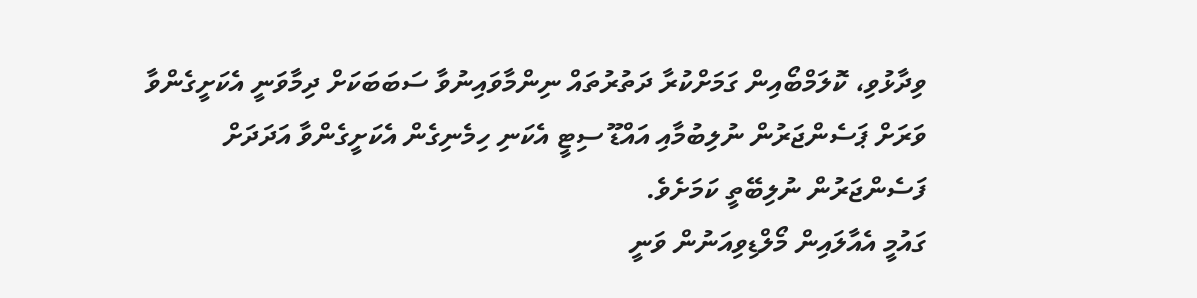ވިދާޅުވި، ކޮލަމްބޯއިން ގަމަށްކުރާ ދަތުރުތައް ނިންމާވައިނުވާ ސަބަބަކަށް ދިމާވަނީ އެކަށީގެންވާ ވަރަށް ޕަސެންޖަރުން ނުލިބުމާއި އައްޑޫ ސިޓީ އެކަނި ހިމެނިގެން އެކަށީގެންވާ އަދަދަށް ފަސެންޖަރުން ނުލިބޭތީ ކަމަށެވެ.
ގައުމީ އެއާލައިން މޯލްޑިވިއަނުން ވަނީ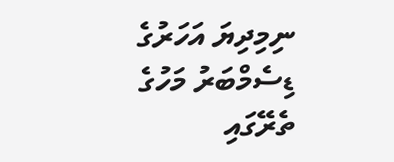ނިމިދިޔަ އަހަރުގެ ޑިސެމްބަރު މަހުގެ ތެރޭގައި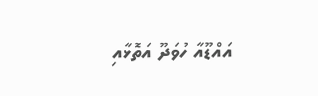އައްޑޫއާ ހުވަދޫ އަތޮޅާއި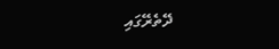ދޭތެރޭގައި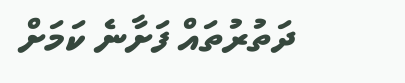ދަތުރުތައް ފަށާނެ ކަމަށް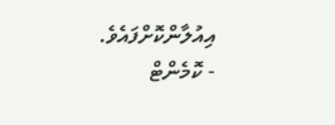އިއުލާންކޮށްފައެވެ.
- ކޮމެންޓް